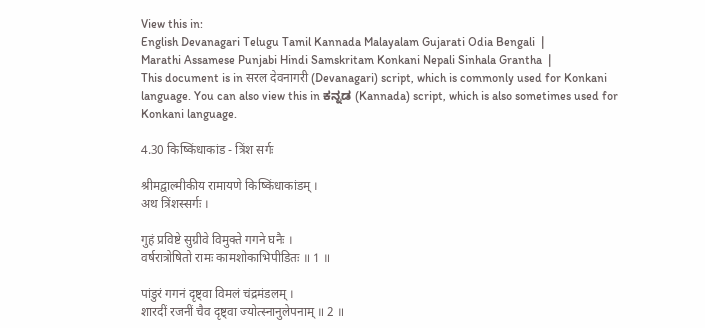View this in:
English Devanagari Telugu Tamil Kannada Malayalam Gujarati Odia Bengali  |
Marathi Assamese Punjabi Hindi Samskritam Konkani Nepali Sinhala Grantha  |
This document is in सरल देवनागरी (Devanagari) script, which is commonly used for Konkani language. You can also view this in ಕನ್ನಡ (Kannada) script, which is also sometimes used for Konkani language.

4.30 किष्किंधाकांड - त्रिंश सर्गः

श्रीमद्वाल्मीकीय रामायणे किष्किंधाकांडम् ।
अथ त्रिंशस्सर्गः ।

गुहं प्रविष्टे सुग्रीवे विमुक्ते गगने घनैः ।
वर्षरात्रोषितो रामः कामशोकाभिपीडितः ॥ 1 ॥

पांडुरं गगनं दृष्ट्वा विमलं चंद्रमंडलम् ।
शारदीं रजनीं चैव दृष्ट्वा ज्योत्स्नानुलेपनाम् ॥ 2 ॥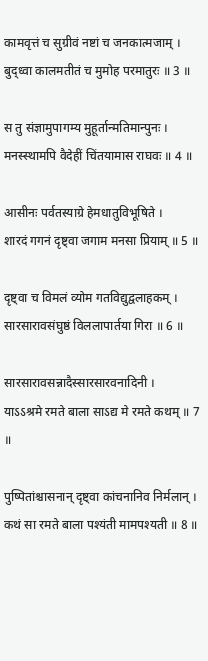कामवृत्तं च सुग्रीवं नष्टां च जनकात्मजाम् ।
बुद्ध्वा कालमतीतं च मुमोह परमातुरः ॥ 3 ॥

स तु संज्ञामुपागम्य मुहूर्तान्मतिमान्पुनः ।
मनस्स्थामपि वैदेहीं चिंतयामास राघवः ॥ 4 ॥

आसीनः पर्वतस्याग्रे हेमधातुविभूषिते ।
शारदं गगनं दृष्ट्वा जगाम मनसा प्रियाम् ॥ 5 ॥

दृष्ट्वा च विमलं व्योम गतविद्युद्वलाहकम् ।
सारसारावसंघुष्ठं विललापार्तया गिरा ॥ 6 ॥

सारसारावसन्नादैस्सारसारवनादिनी ।
याऽऽश्रमे रमते बाला साऽद्य मे रमते कथम् ॥ 7 ॥

पुष्पितांश्चासनान् दृष्ट्वा कांचनानिव निर्मलान् ।
कथं सा रमते बाला पश्यंती मामपश्यती ॥ 8 ॥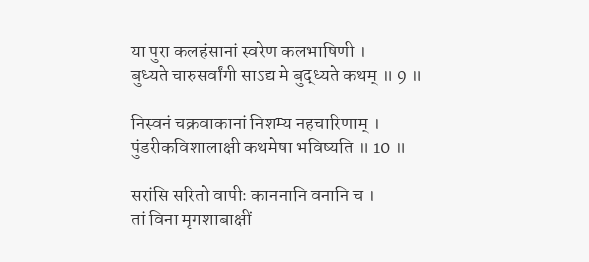या पुरा कलहंसानां स्वरेण कलभाषिणी ।
बुध्यते चारुसर्वांगी साऽद्य मे बुद्ध्यते कथम् ॥ 9 ॥

निस्वनं चक्रवाकानां निशम्य नहचारिणाम् ।
पुंडरीकविशालाक्षी कथमेषा भविष्यति ॥ 10 ॥

सरांसि सरितो वापीः काननानि वनानि च ।
तां विना मृगशाबाक्षीं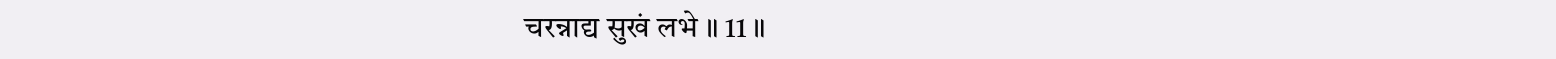चरन्नाद्य सुखं लभे ॥ 11 ॥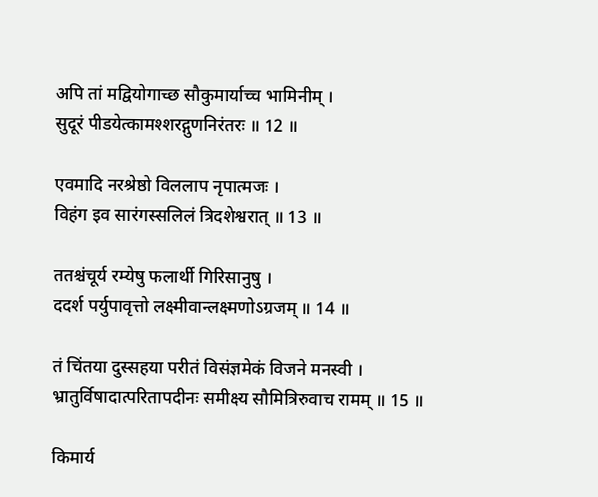अपि तां मद्वियोगाच्छ सौकुमार्याच्च भामिनीम् ।
सुदूरं पीडयेत्कामश्शरद्गुणनिरंतरः ॥ 12 ॥

एवमादि नरश्रेष्ठो विललाप नृपात्मजः ।
विहंग इव सारंगस्सलिलं त्रिदशेश्वरात् ॥ 13 ॥

ततश्चंचूर्य रम्येषु फलार्थी गिरिसानुषु ।
ददर्श पर्युपावृत्तो लक्ष्मीवान्लक्ष्मणोऽग्रजम् ॥ 14 ॥

तं चिंतया दुस्सहया परीतं विसंज्ञमेकं विजने मनस्वी ।
भ्रातुर्विषादात्परितापदीनः समीक्ष्य सौमित्रिरुवाच रामम् ॥ 15 ॥

किमार्य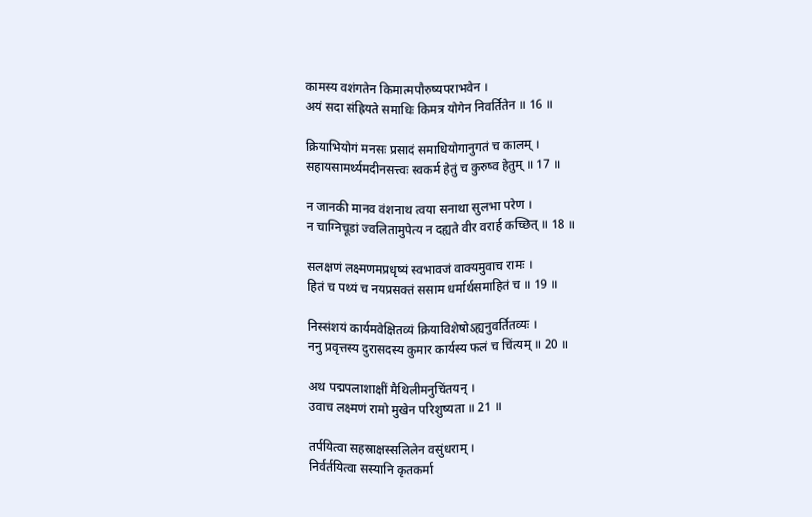कामस्य वशंगतेन किमात्मपौरुष्यपराभवेन ।
अयं सदा संह्रियते समाधिः किमत्र योगेन निवर्तितेन ॥ 16 ॥

क्रियाभियोगं मनसः प्रसादं समाधियोगानुगतं च कालम् ।
सहायसामर्थ्यमदीनसत्त्वः स्वकर्म हेतुं च कुरुष्व हेतुम् ॥ 17 ॥

न जानकी मानव वंशनाथ त्वया सनाथा सुलभा परेण ।
न चाग्निचूडां ज्वलितामुपेत्य न दह्यते वीर वरार्ह कच्छित् ॥ 18 ॥

सलक्षणं लक्ष्मणमप्रधृष्यं स्वभावजं वाक्यमुवाच रामः ।
हितं च पथ्यं च नयप्रसक्तं ससाम धर्मार्थसमाहितं च ॥ 19 ॥

निस्संशयं कार्यमवेक्षितव्यं क्रियाविशेषोऽह्यनुवर्तितव्यः ।
ननु प्रवृत्तस्य दुरासदस्य कुमार कार्यस्य फलं च चिंत्यम् ॥ 20 ॥

अथ पद्मपलाशाक्षीं मैथिलीमनुचिंतयन् ।
उवाच लक्ष्मणं रामो मुखेन परिशुष्यता ॥ 21 ॥

तर्पयित्वा सहस्राक्षस्सलिलेन वसुंधराम् ।
निर्वर्तयित्वा सस्यानि कृतकर्मा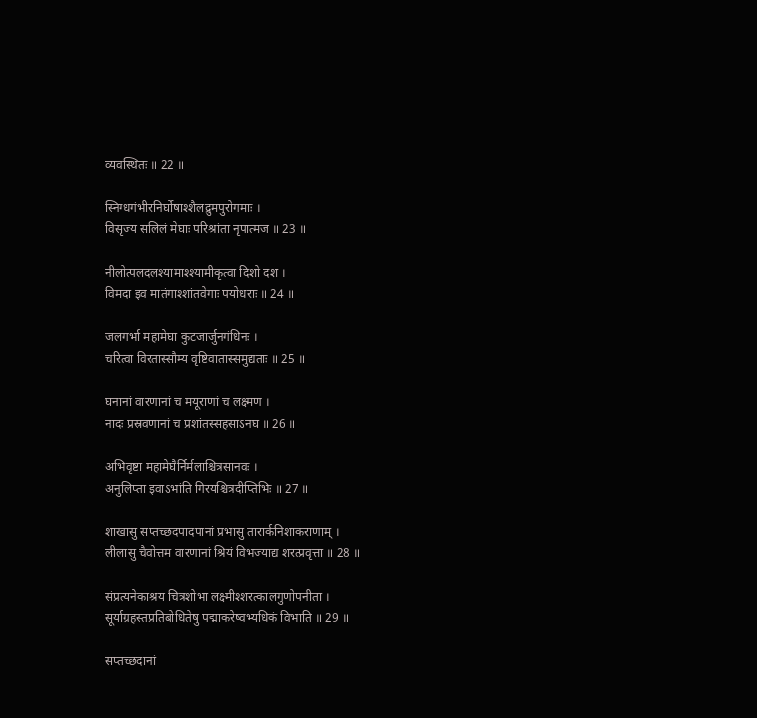व्यवस्थितः ॥ 22 ॥

स्निग्धगंभीरनिर्घोषाश्शैलद्रुमपुरोगमाः ।
विसृज्य सलिलं मेघाः परिश्रांता नृपात्मज ॥ 23 ॥

नीलोत्पलदलश्यामाश्श्यामीकृत्वा दिशो दश ।
विमदा इव मातंगाश्शांतवेगाः पयोधराः ॥ 24 ॥

जलगर्भा महामेघा कुटजार्जुनगंधिनः ।
चरित्वा विरतास्सौम्य वृष्टिवातास्समुद्यताः ॥ 25 ॥

घनानां वारणानां च मयूराणां च लक्ष्मण ।
नादः प्रस्रवणानां च प्रशांतस्सहसाऽनघ ॥ 26 ॥

अभिवृष्टा महामेघैर्निर्मलाश्चित्रसानवः ।
अनुलिप्ता इवाऽभांति गिरयश्चित्रदीप्तिभिः ॥ 27 ॥

शाखासु सप्तच्छदपादपानां प्रभासु तारार्कनिशाकराणाम् ।
लीलासु चैवोत्तम वारणानां श्रियं विभज्याद्य शरत्प्रवृत्ता ॥ 28 ॥

संप्रत्यनेकाश्रय चित्रशोभा लक्ष्मीश्शरत्कालगुणोपनीता ।
सूर्याग्रहस्तप्रतिबोधितेषु पद्माकरेष्वभ्यधिकं विभाति ॥ 29 ॥

सप्तच्छदानां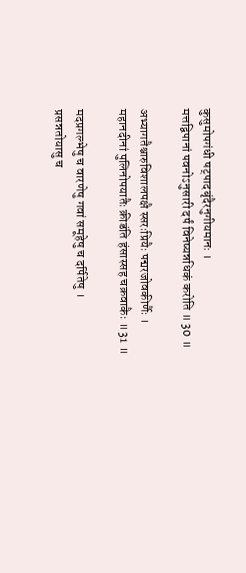कुसुमोपगंधी षट्पादबृंदैरनुगीयमानः ।
मत्तद्विपानां पवनोऽनुसारी दर्पं विनेष्यन्नधिकं करोति ॥ 30 ॥

अभ्यागतैश्चारुविशालपक्षै स्सरःप्रियैः पद्मरजोवकीर्णैः ।
महानदीनां पुलिनोपयातैः क्रीडंति हंसास्सह चक्रवाकैः ॥ 31 ॥

मदप्रगल्भेषु च वारणेषु गवां समूहेषु च दर्पितेषु ।
प्रसन्नतोयासु च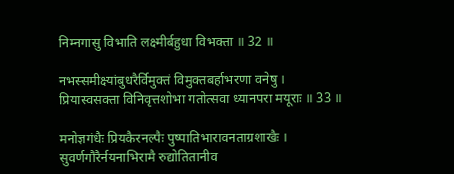निम्नगासु विभाति लक्ष्मीर्बहुधा विभक्ता ॥ 32 ॥

नभस्समीक्ष्यांबुधरैर्विमुक्तं विमुक्तबर्हाभरणा वनेषु ।
प्रियास्वसक्ता विनिवृत्तशोभा गतोत्सवा ध्यानपरा मयूराः ॥ 33 ॥

मनोज्ञगंधैः प्रियकैरनल्पैः पुष्पातिभारावनताग्रशाखैः ।
सुवर्णगौरैर्नयनाभिरामै रुद्योतितानीव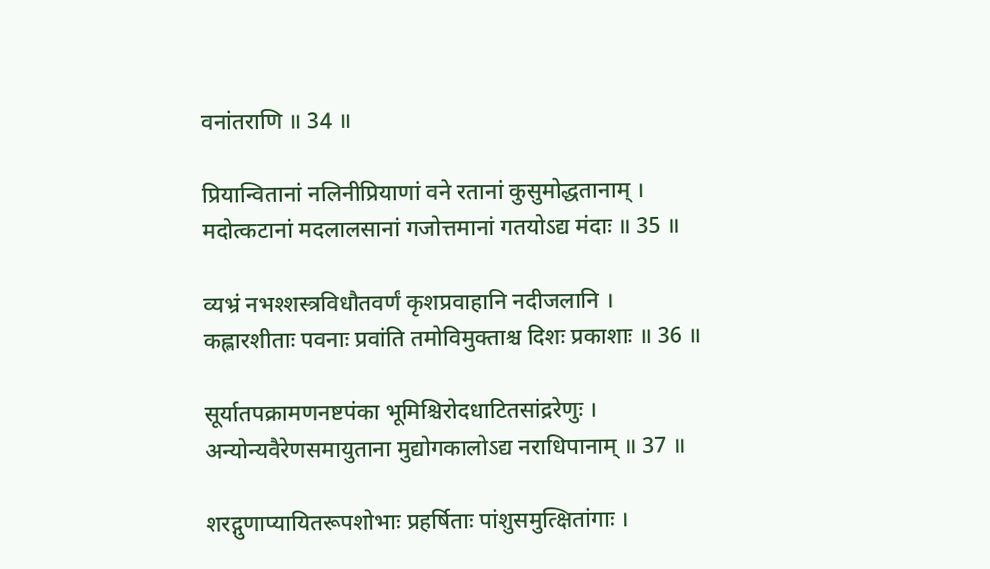वनांतराणि ॥ 34 ॥

प्रियान्वितानां नलिनीप्रियाणां वने रतानां कुसुमोद्धतानाम् ।
मदोत्कटानां मदलालसानां गजोत्तमानां गतयोऽद्य मंदाः ॥ 35 ॥

व्यभ्रं नभश्शस्त्रविधौतवर्णं कृशप्रवाहानि नदीजलानि ।
कह्लारशीताः पवनाः प्रवांति तमोविमुक्ताश्च दिशः प्रकाशाः ॥ 36 ॥

सूर्यातपक्रामणनष्टपंका भूमिश्चिरोदधाटितसांद्ररेणुः ।
अन्योन्यवैरेणसमायुताना मुद्योगकालोऽद्य नराधिपानाम् ॥ 37 ॥

शरद्गुणाप्यायितरूपशोभाः प्रहर्षिताः पांशुसमुत्क्षितांगाः ।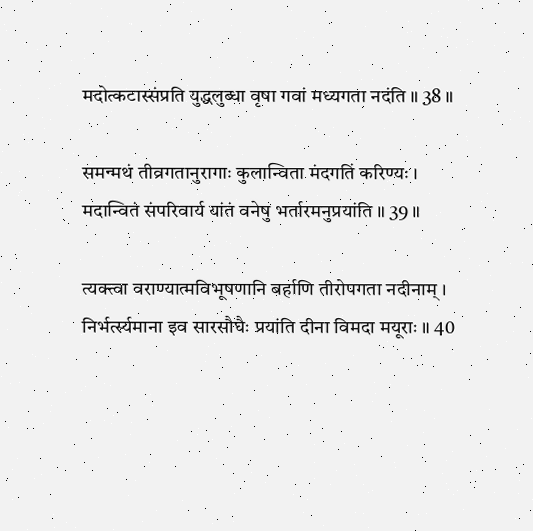मदोत्कटास्संप्रति युद्धलुब्धा वृषा गवां मध्यगता नदंति ॥ 38 ॥

समन्मथं तीव्रगतानुरागाः कुलान्विता मंदगतिं करिण्यः ।
मदान्वितं संपरिवार्य यांतं वनेषु भर्तारमनुप्रयांति ॥ 39 ॥

त्यक्त्वा वराण्यात्मविभूषणानि बर्हाणि तीरोपगता नदीनाम् ।
निर्भर्त्स्यमाना इव सारसौघैः प्रयांति दीना विमदा मयूराः ॥ 40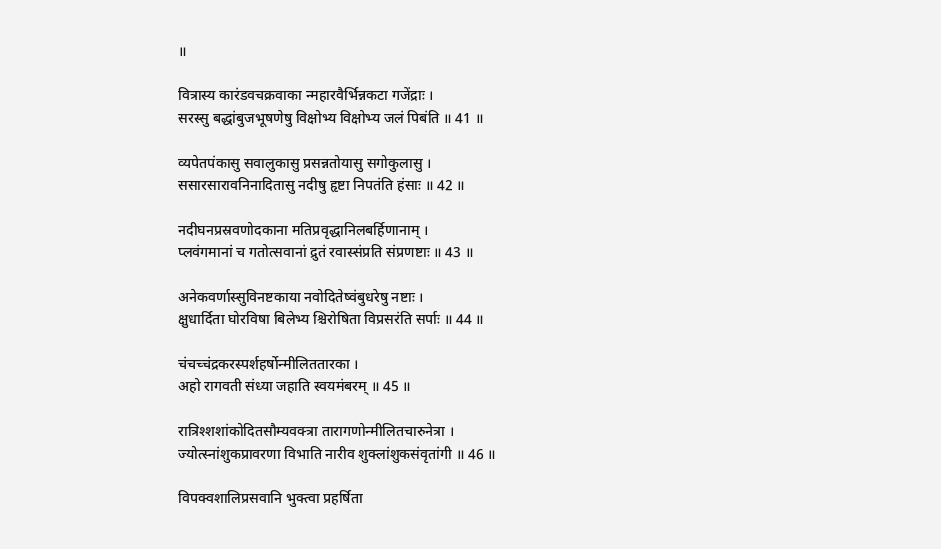॥

वित्रास्य कारंडवचक्रवाका न्महारवैर्भिन्नकटा गजेंद्राः ।
सरस्सु बद्धांबुजभूषणेषु विक्षोभ्य विक्षोभ्य जलं पिबंति ॥ 41 ॥

व्यपेतपंकासु सवालुकासु प्रसन्नतोयासु सगोकुलासु ।
ससारसारावनिनादितासु नदीषु हृष्टा निपतंति हंसाः ॥ 42 ॥

नदीघनप्रस्रवणोदकाना मतिप्रवृद्धानिलबर्हिणानाम् ।
प्लवंगमानां च गतोत्सवानां द्रुतं रवास्संप्रति संप्रणष्टाः ॥ 43 ॥

अनेकवर्णास्सुविनष्टकाया नवोदितेष्वंबुधरेषु नष्टाः ।
क्षुधार्दिता घोरविषा बिलेभ्य श्चिरोषिता विप्रसरंति सर्पाः ॥ 44 ॥

चंचच्चंद्रकरस्पर्शहर्षोन्मीलिततारका ।
अहो रागवती संध्या जहाति स्वयमंबरम् ॥ 45 ॥

रात्रिश्शशांकोदितसौम्यवक्त्रा तारागणोन्मीलितचारुनेत्रा ।
ज्योत्स्नांशुकप्रावरणा विभाति नारीव शुक्लांशुकसंवृतांगी ॥ 46 ॥

विपक्वशालिप्रसवानि भुक्त्वा प्रहर्षिता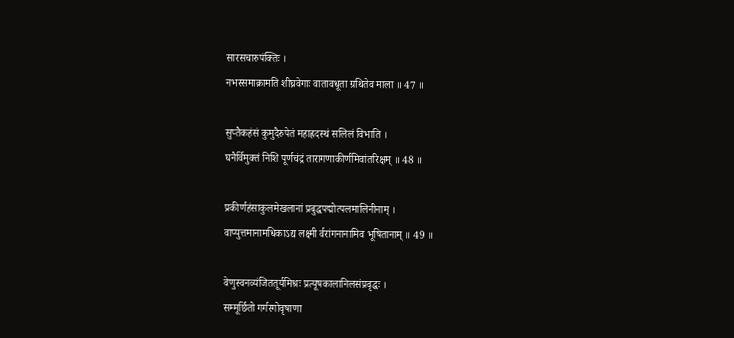सारसचारुपंक्तिः ।
नभस्समाक्रामति शीघ्रवेगाः वातावधूता ग्रथितेव माला ॥ 47 ॥

सुप्तैकहंसं कुमुदैरुपेतं महाह्रदस्थं सलिलं विभाति ।
घनैर्विमुक्तं निशि पूर्णचंद्रं तारागणाकीर्णमिवांतरिक्षम् ॥ 48 ॥

प्रकीर्णहंसाकुलमेखलानां प्रबुद्धपद्मोत्पलमालिनीनाम् ।
वाप्युत्तमानामधिकाऽद्य लक्ष्मी र्वरांगनानामिव भूषितानाम् ॥ 49 ॥

वेणुस्वनव्यंजिततूर्यमिश्रः प्रत्यूषकालानिलसंप्रवृद्धः ।
सम्मूर्छितो गर्गरगोवृषाणा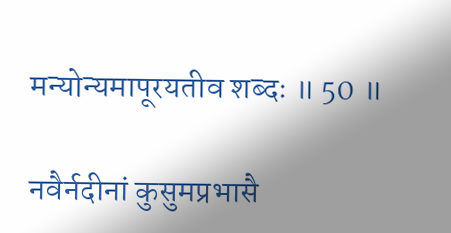मन्योन्यमापूरयतीव शब्दः ॥ 50 ॥

नवैर्नदीनां कुसुमप्रभासै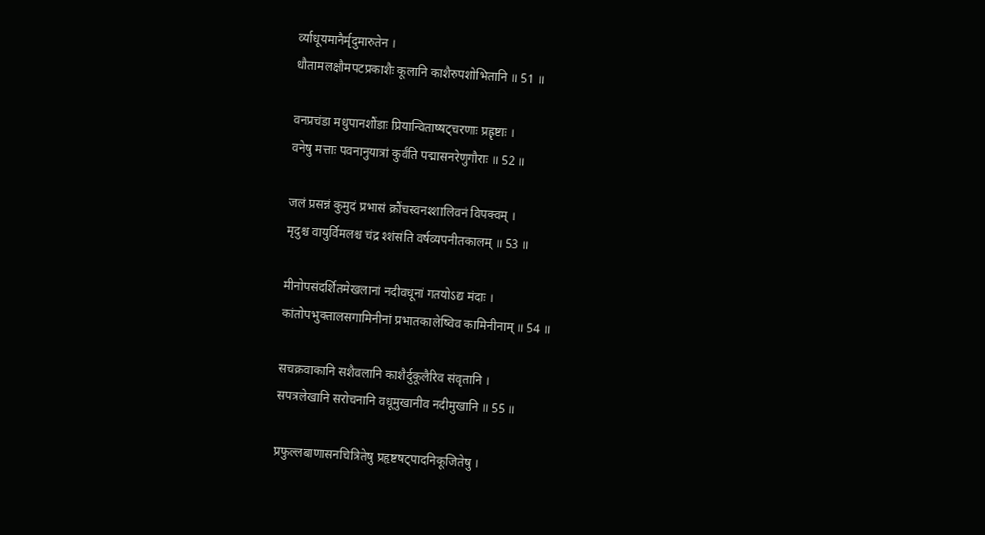र्व्याधूयमानैर्मृदुमारुतेन ।
धौतामलक्षौमपटप्रकाशैः कूलानि काशैरुपशोभितानि ॥ 51 ॥

वनप्रचंडा मधुपानशौंडाः प्रियान्विताष्षट्चरणाः प्रह्रृष्टाः ।
वनेषु मत्ताः पवनानुयात्रां कुर्वंति पद्मासनरेणुगौराः ॥ 52 ॥

जलं प्रसन्नं कुमुदं प्रभासं क्रौंचस्वनश्शालिवनं विपक्वम् ।
मृदुश्च वायुर्विमलश्च चंद्र श्शंसंति वर्षव्यपनीतकालम् ॥ 53 ॥

मीनोपसंदर्शितमेखलानां नदीवधूनां गतयोऽद्य मंदाः ।
कांतोपभुक्तालसगामिनीनां प्रभातकालेष्विव कामिनीनाम् ॥ 54 ॥

सचक्रवाकानि सशैवलानि काशैर्दुकूलैरिव संवृतानि ।
सपत्रलेखानि सरोचनानि वधूमुखानीव नदीमुखानि ॥ 55 ॥

प्रफुल्लबाणासनचित्रितेषु प्रहृष्टषट्पादनिकूजितेषु ।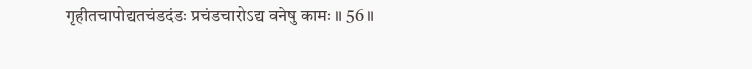गृहीतचापोद्यतचंडदंडः प्रचंडचारोऽद्य वनेषु कामः ॥ 56 ॥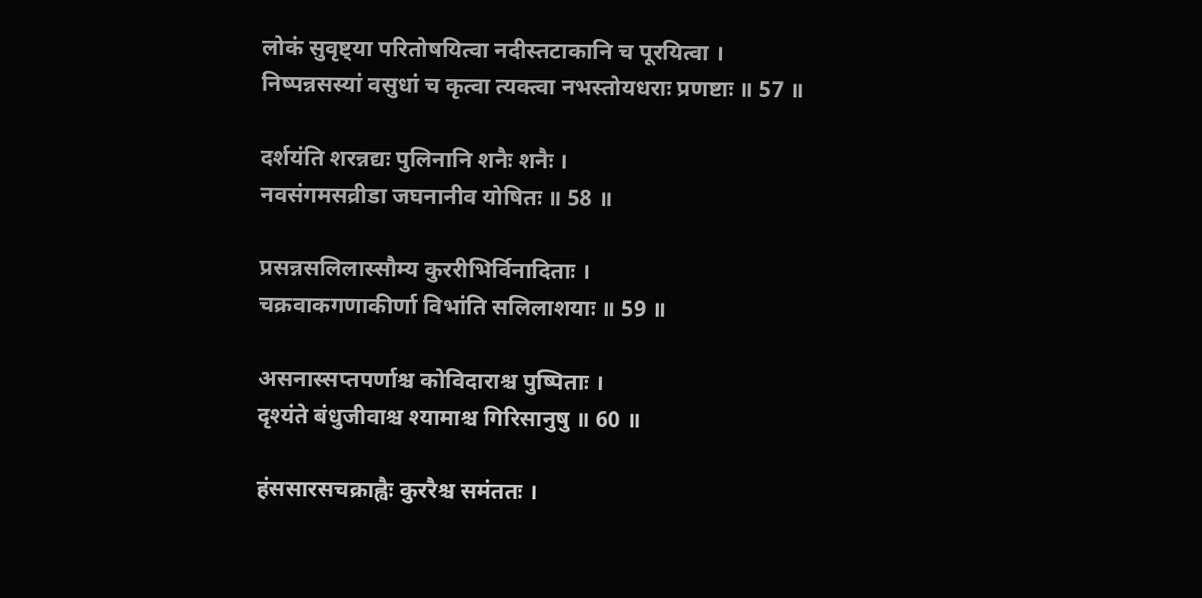लोकं सुवृष्ट्या परितोषयित्वा नदीस्तटाकानि च पूरयित्वा ।
निष्पन्नसस्यां वसुधां च कृत्वा त्यक्त्वा नभस्तोयधराः प्रणष्टाः ॥ 57 ॥

दर्शयंति शरन्नद्यः पुलिनानि शनैः शनैः ।
नवसंगमसव्रीडा जघनानीव योषितः ॥ 58 ॥

प्रसन्नसलिलास्सौम्य कुररीभिर्विनादिताः ।
चक्रवाकगणाकीर्णा विभांति सलिलाशयाः ॥ 59 ॥

असनास्सप्तपर्णाश्च कोविदाराश्च पुष्पिताः ।
दृश्यंते बंधुजीवाश्च श्यामाश्च गिरिसानुषु ॥ 60 ॥

हंससारसचक्राह्वैः कुररैश्च समंततः ।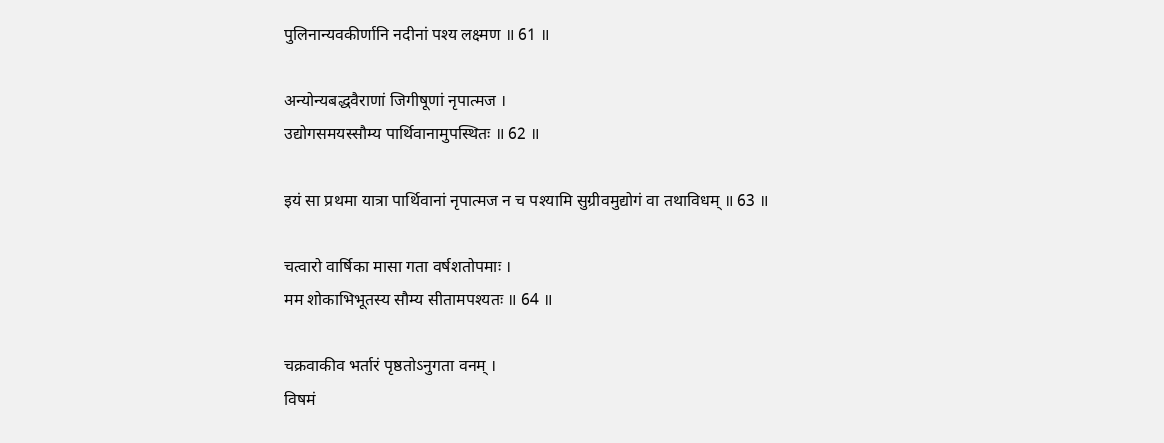पुलिनान्यवकीर्णानि नदीनां पश्य लक्ष्मण ॥ 61 ॥

अन्योन्यबद्धवैराणां जिगीषूणां नृपात्मज ।
उद्योगसमयस्सौम्य पार्थिवानामुपस्थितः ॥ 62 ॥

इयं सा प्रथमा यात्रा पार्थिवानां नृपात्मज न च पश्यामि सुग्रीवमुद्योगं वा तथाविधम् ॥ 63 ॥

चत्वारो वार्षिका मासा गता वर्षशतोपमाः ।
मम शोकाभिभूतस्य सौम्य सीतामपश्यतः ॥ 64 ॥

चक्रवाकीव भर्तारं पृष्ठतोऽनुगता वनम् ।
विषमं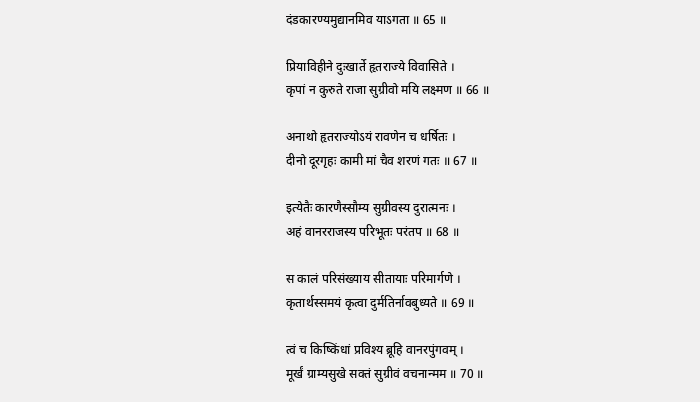दंडकारण्यमुद्यानमिव याऽगता ॥ 65 ॥

प्रियाविहीने दुःखार्ते हृतराज्ये विवासिते ।
कृपां न कुरुते राजा सुग्रीवो मयि लक्ष्मण ॥ 66 ॥

अनाथो हृतराज्योऽयं रावणेन च धर्षितः ।
दीनो दूरगृहः कामी मां चैव शरणं गतः ॥ 67 ॥

इत्येतैः कारणैस्सौम्य सुग्रीवस्य दुरात्मनः ।
अहं वानरराजस्य परिभूतः परंतप ॥ 68 ॥

स कालं परिसंख्याय सीतायाः परिमार्गणे ।
कृतार्थस्समयं कृत्वा दुर्मतिर्नावबुध्यते ॥ 69 ॥

त्वं च किष्किंधां प्रविश्य ब्रूहि वानरपुंगवम् ।
मूर्खं ग्राम्यसुखे सक्तं सुग्रीवं वचनान्मम ॥ 70 ॥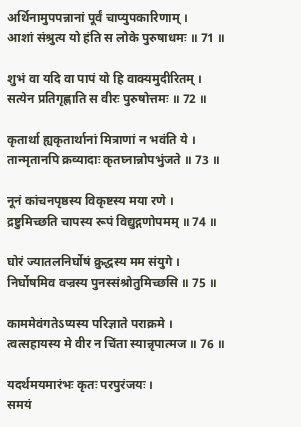अर्थिनामुपपन्नानां पूर्वं चाप्युपकारिणाम् ।
आशां संश्रुत्य यो हंति स लोके पुरुषाधमः ॥ 71 ॥

शुभं वा यदि वा पापं यो हि वाक्यमुदीरितम् ।
सत्येन प्रतिगृह्णाति स वीरः पुरुषोत्तमः ॥ 72 ॥

कृतार्था ह्यकृतार्थानां मित्राणां न भवंति ये ।
तान्मृतानपि क्रव्यादाः कृतघ्नान्नोपभुंजते ॥ 73 ॥

नूनं कांचनपृष्ठस्य विकृष्टस्य मया रणे ।
द्रष्टुमिच्छति चापस्य रूपं विद्युद्गणोपमम् ॥ 74 ॥

घोरं ज्यातलनिर्घोषं क्रुद्धस्य मम संयुगे ।
निर्घोषमिव वज्रस्य पुनस्संश्रोतुमिच्छसि ॥ 75 ॥

काममेवंगतेऽप्यस्य परिज्ञाते पराक्रमे ।
त्वत्सहायस्य मे वीर न चिंता स्यान्नृपात्मज ॥ 76 ॥

यदर्थमयमारंभः कृतः परपुरंजयः ।
समयं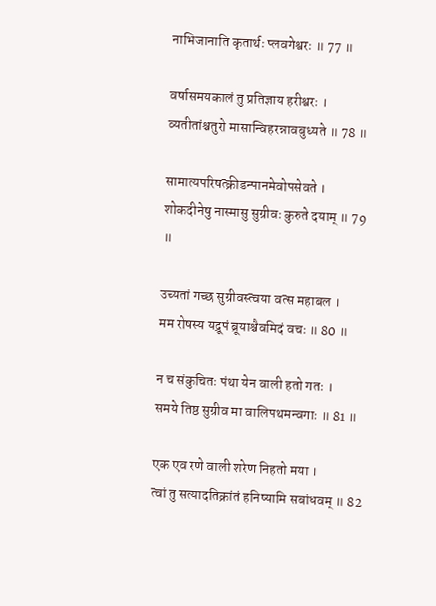नाभिजानाति कृतार्थः प्लवगेश्वरः ॥ 77 ॥

वर्षासमयकालं तु प्रतिज्ञाय हरीश्वरः ।
व्यतीतांश्चतुरो मासान्विहरन्नावबुध्यते ॥ 78 ॥

सामात्यपरिषत्क्रीडन्पानमेवोपसेवते ।
शोकदीनेषु नास्मासु सुग्रीवः कुरुते दयाम् ॥ 79 ॥

उच्यतां गच्छ सुग्रीवस्त्वया वत्स महाबल ।
मम रोषस्य यद्रूपं ब्रूयाश्चैवमिदं वचः ॥ 80 ॥

न च संकुचितः पंथा येन वाली हतो गतः ।
समये तिष्ठ सुग्रीव मा वालिपथमन्वगाः ॥ 81 ॥

एक एव रणे वाली शरेण निहतो मया ।
त्वां तु सत्यादतिक्रांतं हनिष्यामि सबांधवम् ॥ 82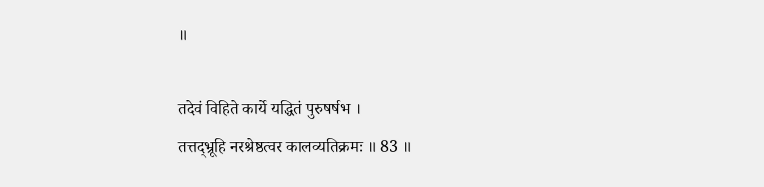॥

तदेवं विहिते कार्ये यद्धितं पुरुषर्षभ ।
तत्तद्भ्रूहि नरश्रेष्ठत्वर कालव्यतिक्रमः ॥ 83 ॥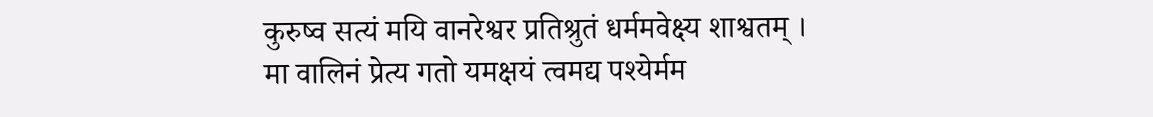कुरुष्व सत्यं मयि वानरेश्वर प्रतिश्रुतं धर्ममवेक्ष्य शाश्वतम् ।
मा वालिनं प्रेत्य गतो यमक्षयं त्वमद्य पश्येर्मम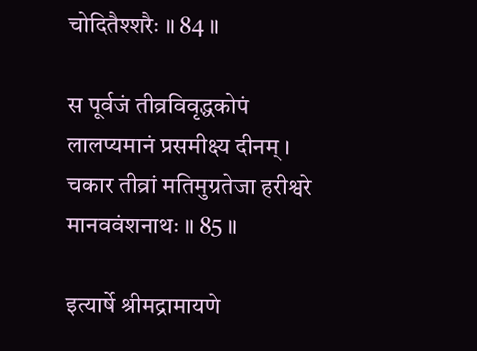चोदितैश्शरैः ॥ 84 ॥

स पूर्वजं तीव्रविवृद्धकोपं लालप्यमानं प्रसमीक्ष्य दीनम् ।
चकार तीव्रां मतिमुग्रतेजा हरीश्वरे मानववंशनाथः ॥ 85 ॥

इत्यार्षे श्रीमद्रामायणे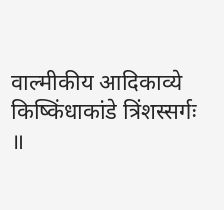वाल्मीकीय आदिकाव्ये किष्किंधाकांडे त्रिंशस्सर्गः ॥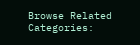Browse Related Categories: